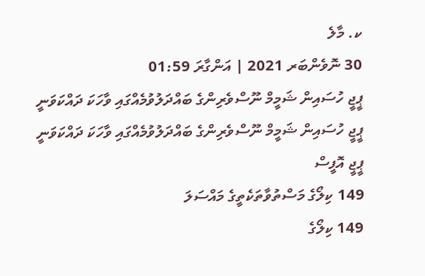ކ. މާލެ
30 ނޮވެންބަރ 2021 | އަންގާރަ 01:59
ޕީޖީ ހުސައިން ޝަމީމް ނޫސްވެރިންގެ ބައްދަލުވުމެއްގައި ވާހަކަ ދައްކަވަނީ
ޕީޖީ ހުސައިން ޝަމީމް ނޫސްވެރިންގެ ބައްދަލުވުމެއްގައި ވާހަކަ ދައްކަވަނީ
ޕީޖީ އޮފީސް
149 ކިލޯގެ މަސްތުވާތަކެތީގެ މައްސަލަ
149 ކިލޯގެ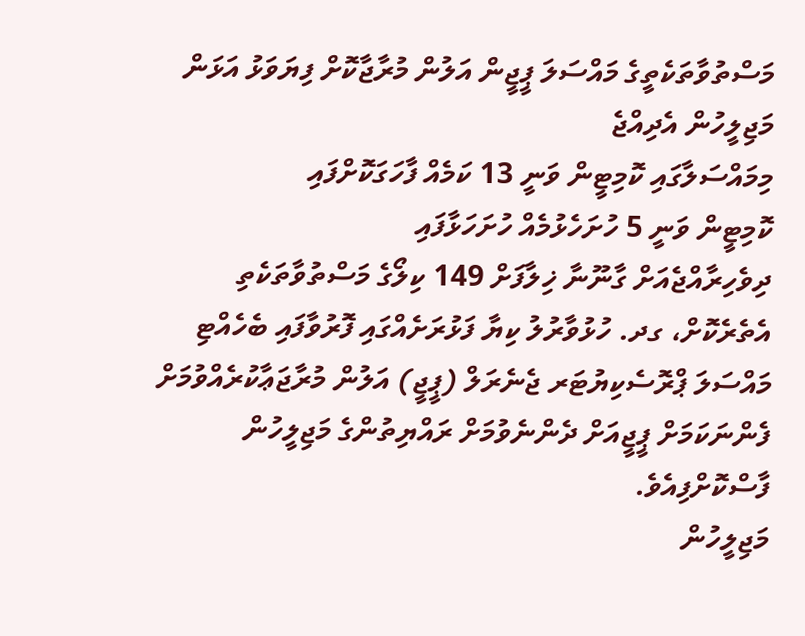މަސްތުވާތަކެތީގެ މައްސަލަ ޕީޖީން އަލުން މުރާޖާކޮށް ފިޔަވަޅު އަޅަން މަޖިލީހުން އެދިއްޖެ
މިމައްސަލާގައި ކޮމިޓީން ވަނީ 13 ކަމެއް ފާހަގަކޮށްފައި
ކޮމިޓީން ވަނީ 5 ހުށަހެޅުމެއް ހުށަހަޅާފައި
ދިވެހިރާއްޖެއަށް ގާނޫނާ ޚިލާފަށް 149 ކިލޯގެ މަސްތުވާތަކެތި އެތެރެކޮށް، ގދ. ހުޅުވާރުލު ކިޔާ ފަޅުރަށެއްގައި ފޮރުވާފައި ބެހެއްޓި މައްސަލަ ޕްރޮސެކިޔުޓަރ ޖެނެރަލް (ޕީޖީ) އަލުން މުރާޖަޢާކުރެއްވުމަށް ފެންނަކަމަށް ޕީޖީއަށް ދެންނެވުމަށް ރައްޔިތުންގެ މަޖިލީހުން ފާސްކޮށްފިއެވެ.
މަޖިލީހުން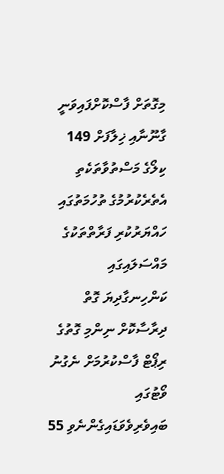މިގޮތަށް ފާސްކޮށްފައިވަނީ ގާނޫނާއި ޚިލާފަށް 149 ކިލޯގެ މަސްތުވާތަކެތި އެތެރެކުރުމުގެ ތުހުމަތުގައި ހައްޔަރުކުރި ފަރާތްތަކުގެ މައްސަލައިގައި ކަންހިނގާދިޔަ ގޮތް ދިރާސާކޮށް ނިންމި ގޮތުގެ ރިޕޯޓް ފާސްކުރުމަށް ނެގުނު ވޯޓުގައި ބައިވެރިވެވަޑައިގެންނެވި 55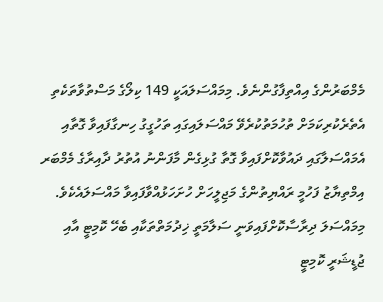މެމްބަރުންގެ އިއްތިފާގުންނެވެ. މިމައްސަލައަކީ 149 ކިލޯގެ މަސްތުވާތަކެތި އެތެރެކުރިކަމަށް ތުހުމަތުކުރެވޭ މައްސަލައިގައި ތަހުގީގު ހިނގާފައިވާ ގޮތާއި އެމައްސަލާގައި ދައުވާކޮށްފައިވާ ގޮތާ ގުޅިގެން މާފަންނު އުތުރު ދާއިރާގެ މެމްބަރ އިމްތިޔާޒު ފަހުމީ ރައްޔިތުންގެ މަޖިލީހަށް ހުށަހަޅުއްވާފައިވާ މައްސަލައެކެވެ. މިމައްސަލަ ދިރާސާކޮށްފައިވަނީ ސަލާމަތީ ޚިދުމަތްތަކާއި ބެހޭ ކޮމިޓީ އާއި ޖުޑީޝަރީ ކޮމިޓީ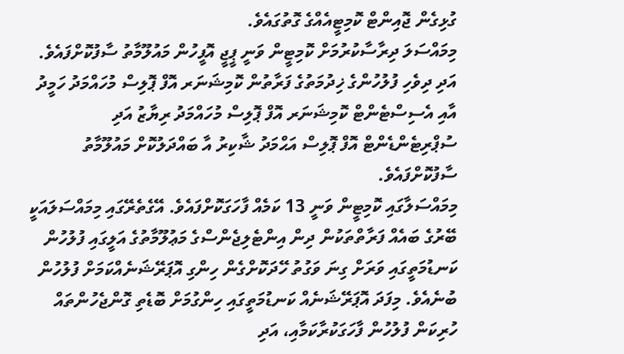ގުޅިގެން ޖޮއިންޓް ކޮމިޓީއެއްގެ ގޮތުގައެވެ.
މިމައްސަލަ ދިރާސާކުރުމަށް ކޮމިޓީން ވަނީ ޕީޖީ އޮފީހުން މައުލޫމާތު ސާފުކޮށްފައެވެ. އަދި ދިވެހި ފުލުހުންގެ ޚިދުމަތުގެ ފަރާތުން ކޮމިޝަނަރ އޮފް ޕޮލިސް މުހައްމަދު ހަމީދު އާއި އެސިސްޓެންޓް ކޮމިޝަނަރ އޮފް ޕޮލިސް މުހައްމަދު ރިޔާޒު އަދި ސުޕްރިޓެންޑެންޓް އޮފް ޕޮލިސް އަޙްމަދު ޝާކިރު އާ ބައްދަލުކޮށް މައުލޫމާތު ސާފުކޮށްފައެވެ.
މިމައްސަލާގައި ކޮމިޓީން ވަނީ 13 ކަމެއް ފާހަގަކޮށްފައެވެ. އޭގެތެރޭގައި މިމައްސަލައަކީ ބޭރުގެ ބައެއް ފަރާތްތަކުން ދިން އިންޓެލިޖެންސްގެ މަޢުލޫމާތުގެ އަލީގައި ފުލުހުން ކަނޑުމަތީގައި ވަރަށް ގިނަ ވަގުތު ހޭދަކޮށްގެން ހިންގި އޮޕަރޭޝަނެއްކަމަށް ފުލުހުން ބުނެއެވެ. މިފަދަ އޮޕަރޭޝަނެއް ކަނޑުމަތީގައި ހިންގުމަށް ބޮޑެތި ގޮންޖެހުންތައް ހުރިކަން ފުލުހުން ފާހަގަކުރާކަމާއި، އަދި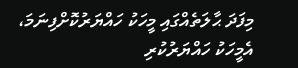މިފަދަ ޙާލަތެއްގައި މީހަކު ހައްޔަރުކޮށްފިނަމަ، އެމީހަކު ހައްޔަރުކުރި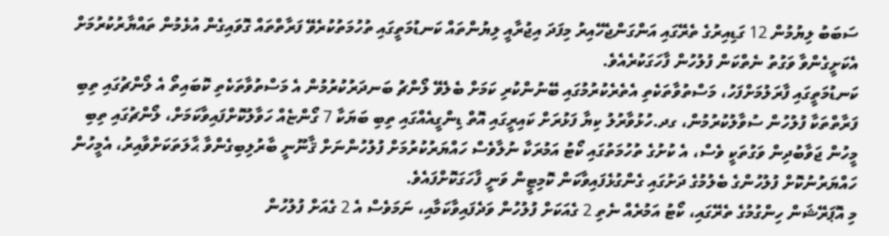ސަބަބު ލިޔުމުން 12 ގަޑިއިރުގެ ތެރޭގައި އަންގަންޖެހޭއިރު މިފަދަ އިޖުރާއީ ލިޔުންތައް ކަނޑުމަތީގައި ތުހުމަތުކުރެވޭ ފަރާތްތައް ގޮވައިގެން އުޅެމުން ތައްޔާރުކުރުމަށް އެކަށީގެންވާ ވަގުތު ނެތްކަން ފުލުހުން ފާހަގަކުރެއެވެ.
ކަނޑުމަތީގައި ފާރަލުމަށްފަހު، މަސްތުވާތަކެތި އެތެރެކުރުމުގައި ބޭނުންކުރި ކަމަށް ބެލެވޭ ލޯންޗު ބަނދަރުކުރުމުން އެ މަސްތުވާތަކެތި ކޮބައިތޯ އެ ލޯންޗުގައި ތިބި ފަރާތްތަކާ ފުލުހުން ސުވާލުކުރުމުން، ގދ.ހުޅުވާރުލު ކިޔާ ފަޅުރަށް ކައިރީގައި އޮތް ޑިންގީއެއްގައި ތިބި ބަޔަކާ 7 ގޯންޏެއް ހަވާލުކޮށްފައިވާކަމަށް، ލޯންޗުގައި ތިބި މީހުން ޖަވާބުދިން ވަގުތަކީ ވެސް، އެ ކުށުގެ ތުހުމަތުގައި ކޯޓު އަމުރަކާ ނުލާވެސް ހައްޔަރުކުރުމަށް ފުލުހުންނަށް ޤާނޫނީ ބާރުލިބިގެންވާ ޙާލަތަކަށްވާއިރު، އެމީހުން ހައްޔަރުނުކޮށް ފުލުހުންގެ ބެލުމުގެ ދަށުގައި ގެންގުޅެފައިވާކަން ކޮމިޓީން ވަނީ ފާހަގަކޮށްފައެވެ.
މި އޮޕަރޭޝަން ހިންގުމުގެ ތެރޭގައި، ކޯޓު އަމުރެއް ނެތި 2 ގެއަކަށް ފުލުހުން ވަދެފައިވާކަމާއި، ނަމަވެސް އެ 2 ގެއަށް ފުލުހުން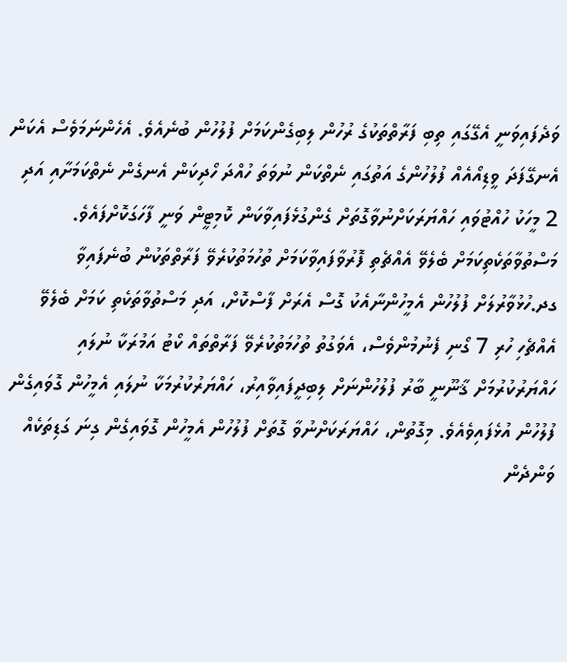ވަދެފައިވަނީ އެގޭގައި ތިބި ފަރާތްތަކުގެ ރުހުން ލިބިގެންކަމަށް ފުލުހުން ބުނެއެވެ. އެހެންނަމަވެސް އެކަން އެނގޭފަދަ ވީޑިއޯއެއް ފުލުހުންގެ އަތުގައި ނެތްކަން ނުވަތަ ހުއްދަ ހޯދިކަން އެނގެން ނެތްކަމަށާއި އަދި 2 މީހަކު ހުއްޓުވައި ހައްޔަރަކަށްނުވާގޮތަށް ގެންގުޅެފައިވާކަން ކޮމިޓީން ވަނީ ފާހަގަކޮށްފައެވެ.
މަސްތުވާތަކެތިކަމަށް ބެލެވޭ އެއްޗެތި ފޮރުވާފައިވާކަމަށް ތުހުމަތުކުރެވޭ ފަރާތްތަކުން ބުނެފައިވާ ގދ.ހުޅުވާރުލަށް ފުލުހުން އެމީހުންނާއެކު ގޮސް އެރަށް ފާސްކޮށް، އަދި މަސްތުވާތަކެތި ކަމަށް ބެލެވޭ އެއްޗެހި ހުރި 7 ގޯނި ފެނުމުންވެސް، އެވަގުތު ތުހުމަތުކުރެވޭ ފަރާތްތައް ކޯޓު އަމުރަކާ ނުލައި ހައްޔަރުކުރުމަށް ޤާނޫނީ ބާރު ފުލުހުންނަށް ލިބިދީފައިވާއިރު، ހައްޔަރުކުރުމަކާ ނުލައި އެމީހުން ގޮވައިގެން ފުލުހުން އުޅެފައިވެއެވެ. މިގޮތުން، ހައްޔަރަކަށްނުވާ ގޮތަށް ފުލުހުން އެމީހުން ގޮވައިގެން ގިނަ ގަޑިތަކެއް ވަންދެން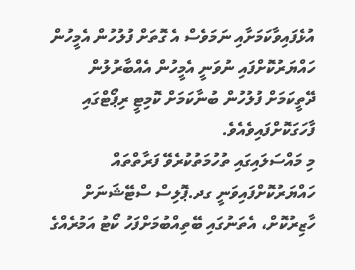އުޅެފައިވާކަމަށާއި ނަމަވެސް އެ ގޮތަށް ފުލުހުން އެމީހުން ހައްޔަރުކޮށްފައި ނުވަނީ އެމީހުން އެއްބާރުލުން ދޭތީކަމަށް ފުލުހުން ބުނާކަމަށް ކޮމިޓީ ރިޕޯޓްގައި ފާހަގަކޮށްފައިވެއެވެ.
މި މައްސަލައިގައި ތުހުމަތުކުރެވޭ ފަރާތްތައް ހައްޔަރުކޮށްފައިވަނީ ގދ.ޕޮލިސް ސްޓޭޝަނަށް ހާޒިރުކޮށް، އެތަނުގައި ބޭތިއްބުމަށްފަހު ކޯޓު އަމުރެއްގެ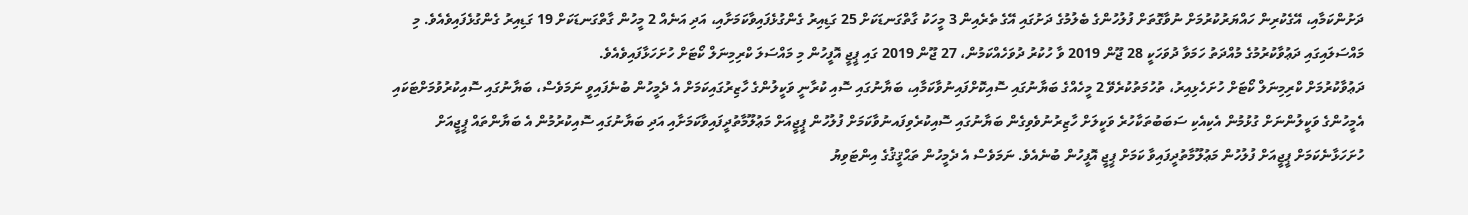ދަށުންކަމާއި، އޭގެކުރިން ހައްޔަރުކުރުމަށް ނުވާގޮތަށް ފުލުހުންގެ ބެލުމުގެ ދަށުގައި އޭގެ ތެރެއިން 3 މީހަކު ގާތްގަނޑަކަށް 25 ގަޑިއިރު ގެންގުޅެފައިވާކަމަށާއި، އަދި އަނެއް 2 މީހުން ގާތްގަނޑަކަށް 19 ގަޑިއިރު ގެންގުޅެފައިވެއެވެ. މި މައްސަލައިގައި ދަޢުވާކުރުމުގެ މުއްދަތު ހަމަވާ ދުވަހަކީ 28 ޖޫން 2019 ވާ ހުކުރު ދުވަހެއްކަމުން، 27 ޖޫން 2019 ގައި ޕީޖީ އޮފީހުން މި މައްސަލަ ކްރިމިނަލް ކޯޓަށް ހުށަހަޅާފައިވެއެވެ.
ދަޢުވާކުރުމަށް ކްރިމިނަލް ކޯޓަށް ހުށަހެޅިއިރު، ތުހުމަތުކުރެވޭ 2 މީހެއްގެ ބަޔާނުގައި ސޮއިކޮށްފައިނުވާކަމާއި، ބަޔާނުގައި ސޮއި ކުރާނީ ވަކީލުންގެ ހާޒިރުގައިކަމަށް އެ ދެމީހުން ބުނެފައިވީ ނަމަވެސް، ބަޔާނުގައި ސޮއިކުރުވުމަށްޓަކައި އެމީހުންގެ ވަކީލުންނަށް ގުޅުމުން އެކިއެކި ސަބަބުތަކާހުރެ ވަކީލަށް ހާޒިރުނުވެވިގެން ބަޔާނުގައި ސޮއިކުރެވިފައނުވާކަމަށް ފުލުހުން ޕީޖީއަށް މަޢުލޫމާތުދީފައިވާކަމަށާއި އަދި ބަޔާނުގައި ސޮއިކުރުމުން އެ ބަޔާންތައް ޕީޖީއަށް ހުށަހަޅާނެކަމަށް ޕީޖީއަށް ފުލުހުން މަޢުލޫމާތުދީފައިވާ ކަމަށް ޕީޖީ އޮފީހުން ބުނެއެވެ. ނަމަވެސް އެ ދެމީހުން ތަޙްޤީޤުގެ އިންޓަވިޔު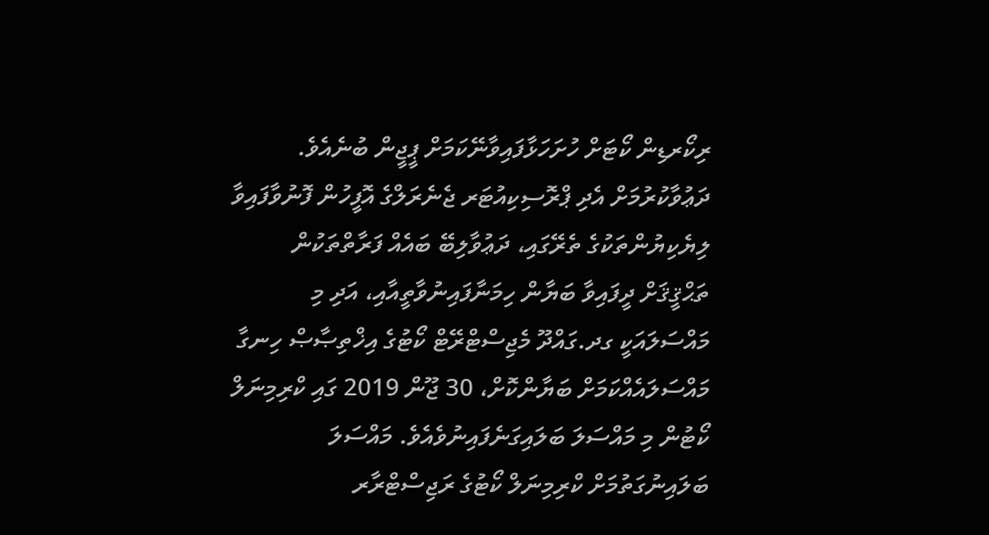ރިކޯރޑިން ކޯޓަށް ހުށަހަޅާފައިވާނޭކަމަށް ޕީޖީން ބުނެއެވެ.
ދަޢުވާކުރުމަށް އެދި ޕްރޮސިކިއުޓަރ ޖެނެރަލްގެ އޮފީހުން ފޮނުވާފައިވާ ލިޔެކިޔުންތަކުގެ ތެރޭގައި، ދަޢުވާލިބޭ ބައެއް ފަރާތްތަކުން ތަޙްޤީޤަށް ދީފައިވާ ބަޔާން ހިމަނާފައިނުވާތީއާއި، އަދި މި މައްސަލައަކީ ގދ.ގައްދޫ މެޖިސްޓްރޭޓް ކޯޓުގެ އިޚްތިޞާޞް ހިނގާ މައްސަލައެއްކަމަށް ބަޔާންކޮށް، 30 ޖޫން 2019 ގައި ކްރިމިނަލް ކޯޓުން މި މައްސަލަ ބަލައިގަނެފައިނުވެއެވެ. މައްސަލަ ބަލައިނުގަތުމަށް ކްރިމިނަލް ކޯޓުގެ ރަޖިސްޓްރާރ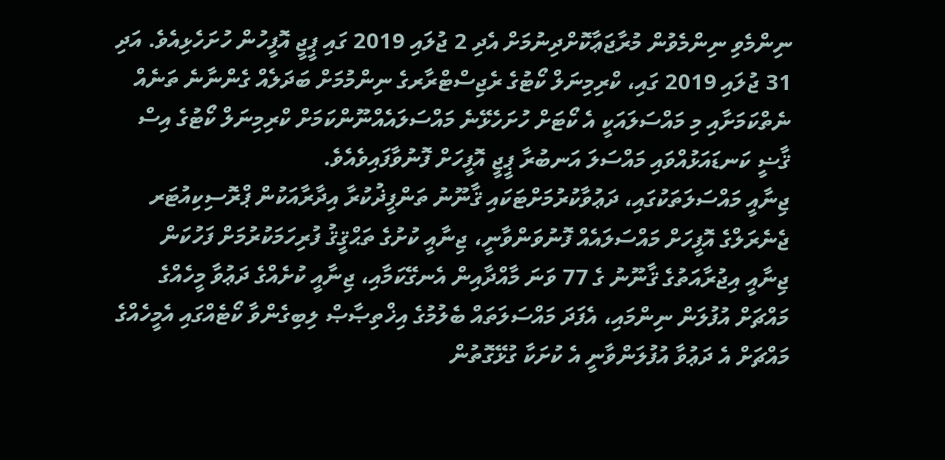ނިންމެވި ނިންމެވުން މުރާޖަޢާކޮށްދިނުމަށް އެދި 2 ޖުލައި 2019 ގައި ޕީޖީ އޮފީހުން ހުށަހެޅިއެވެ. އަދި 31 ޖުލައި 2019 ގައި، ކްރިމިނަލް ކޯޓުގެ ރެޖިސްޓްރާރގެ ނިންމުމަށް ބަދަލެއް ގެންނާނެ ތަނެއް ނެތްކަމަށާއި މި މައްސަލައަކީ އެ ކޯޓަށް ހުށަހެޅޭނެ މައްސަލައެއްނޫންކަމަށް ކްރިމިނަލް ކޯޓުގެ އިސް ޤާޟީ ކަނޑައަޅުއްވައި މައްސަލަ އަނބުރާ ޕީޖީ އޮފީހަށް ފޮނުވާފައިވެއެވެ.
ޖިނާއީ މައްސަލަތަކުގައި، ދަޢުވާކުރުމަށްޓަކައި ޤާނޫނު ތަންފީޛުކުރާ އިދާރާއަކުން ޕްރޮސިކިއުޓަރ ޖެނެރަލްގެ އޮފީހަށް މައްސަލައެއް ފޮނުވަންވާނީ، ޖިނާއީ ކުށުގެ ތަޙްޤީޤު ފުރިހަމަކުރުމަށް ފަހުކަން ޖިނާއީ އިޖުރާއަތުގެ ޤާނޫނު ގެ 77 ވަނަ މާއްދާއިން އެނގޭކަމާއި، ޖިނާއީ ކުށެއްގެ ދަޢުވާ މީހެއްގެ މައްޗަށް އުފުލަން ނިންމައި، އެފަދަ މައްސަލަތައް ބެލުމުގެ އިޚްތިޞާޞް ލިބިގެންވާ ކޯޓެއްގައި އެމީހެއްގެ މައްޗަށް އެ ދަޢުވާ އުފުލަންވާނީ އެ ކުށަކާ ގުޅޭގޮތުން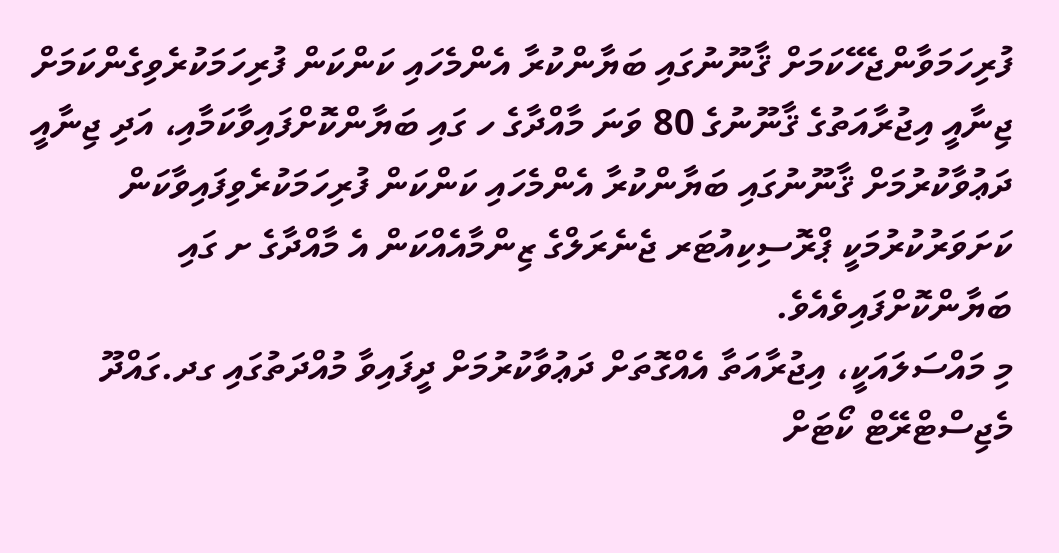ފުރިހަމަވާންޖެހޭކަމަށް ޤާނޫނުގައި ބަޔާންކުރާ އެންމެހައި ކަންކަން ފުރިހަމަކުރެވިގެންކަމަށް ޖިނާއީ އިޖުރާއަތުގެ ޤާނޫނުގެ 80 ވަނަ މާއްދާގެ ހ ގައި ބަޔާންކޮށްފައިވާކަމާއި، އަދި ޖިނާއީ ދަޢުވާކުރުމަށް ޤާނޫނުގައި ބަޔާންކުރާ އެންމެހައި ކަންކަން ފުރިހަމަކުރެވިފައިވާކަން ކަށަވަރުކުރުމަކީ ޕްރޮސިކިއުޓަރ ޖެނެރަލްގެ ޒިންމާއެއްކަން އެ މާއްދާގެ ށ ގައި ބަޔާންކޮށްފައިވެއެވެ.
މި މައްސަލައަކީ، އިޖުރާއަތާ އެއްގޮތަށް ދަޢުވާކުރުމަށް ދީފައިވާ މުއްދަތުގައި ގދ.ގައްދޫ މެޖިސްޓްރޭޓް ކޯޓަށް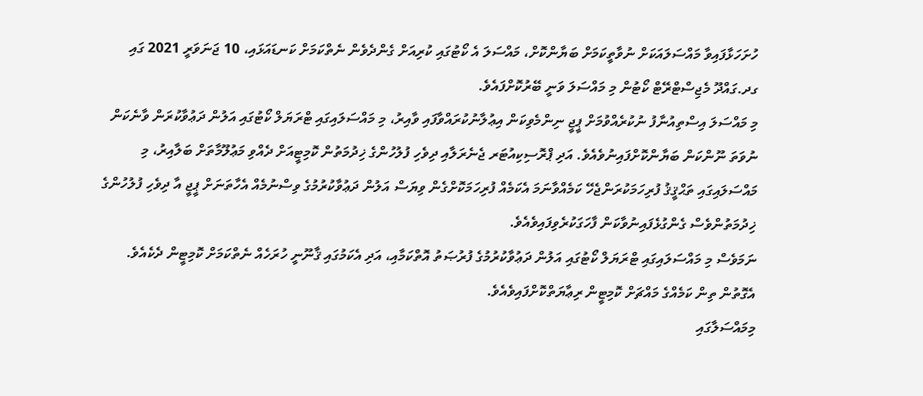ހުށަހަޅާފައިވާ މައްސަލައަކަށް ނުވާތީކަމަށް ބަޔާންކޮށް، މައްސަލަ އެ ކޯޓުގައި ކުރިއަށް ގެންދެވެން ނެތްކަމަށް ކަނޑައަޅައި، 10 ޖަނަވަރީ 2021 ގައި ގދ.ގައްދޫ މެޖިސްޓްރޭޓް ކޯޓުން މި މައްސަލަ ވަނީ ބޭރުކޮށްފައެވެ.
މި މައްސަލަ އިސްތިއުނާފު ނުކުރެއްވުމަށް ޕީޖީ ނިންމެވިކަން އިޢުލާނުކުރައްވާފައި ވާއިރު، މި މައްސަލައިގައި ޓްރަޔަލް ކޯޓުގައި އަލުން ދަޢުވާކުރަން ވާނެކަން ނުވަތަ ނޫންކަން ބަޔާންކޮށްފައިނުވެއެވެ. އަދި ޕްރޮސިކިއުޓަރ ޖެނެރަލާއި ދިވެހި ފުލުހުންގެ ޚިދުމަތުން ކޮމިޓީއަށް ދެއްވި މަޢުލޫމާތަށް ބަލާއިރު، މި މައްސަލައިގައި ތަޙްޤީޤު ފުރިހަމަކުރަންޖެހޭ ކަމެއްވާނަމަ އެކަމެއް ފުރިހަމަކޮށްގެން ވިޔަސް އަލުން ދަޢުވާކުރުމުގެ ވިސްނުމެއް އެހާތަނަށް ޕީޖީ އާ ދިވެހި ފުލުހުންގެ ޚިދުމަތުންވެސް ގެންގުޅެފައިނުވާކަން ފާހަގަކުރެވިފައިވެއެވެ.
ނަމަވެސް މި މައްސަލައިގައި ޓްރަޔަލް ކޯޓުގައި އަލުން ދަޢުވާކުރުމުގެ ފުރުޞަތު އޮތްކަމާއި، އަދި އެކަމުގައި ޤާނޫނީ ހުރަހެއް ނެތްކަމަށް ކޮމިޓީން ދެކެއެވެ. އެގޮތުން ތިން ކަމެއްގެ މައްޗަށް ކޮމިޓީން ރިޢާޔަތްކޮށްފައިވެއެވެ.
މިމައްސަލާގައި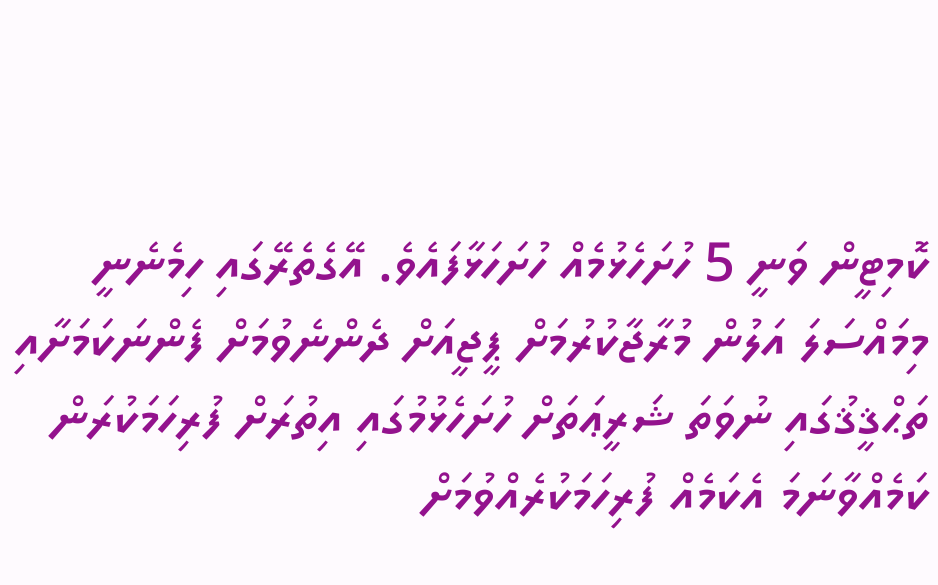ކޮމިޓީން ވަނީ 5 ހުށަހެޅުމެއް ހުށަހަޅާފައެވެ. އޭގެތެރޭގައި ހިމެނެނީ މިމައްސަލަ އަލުން މުރާޖާކުރުމަށް ޕީޖީއަށް ދެންނެވުމަށް ފެންނަކަމަށާއި ތަޙްޤީޤުގައި ނުވަތަ ޝަރީޢަތަށް ހުށަހެޅުމުގައި އިތުރަށް ފުރިހަމަކުރަން ކަމެއްވާނަމަ އެކަމެއް ފުރިހަމަކުރެއްވުމަށް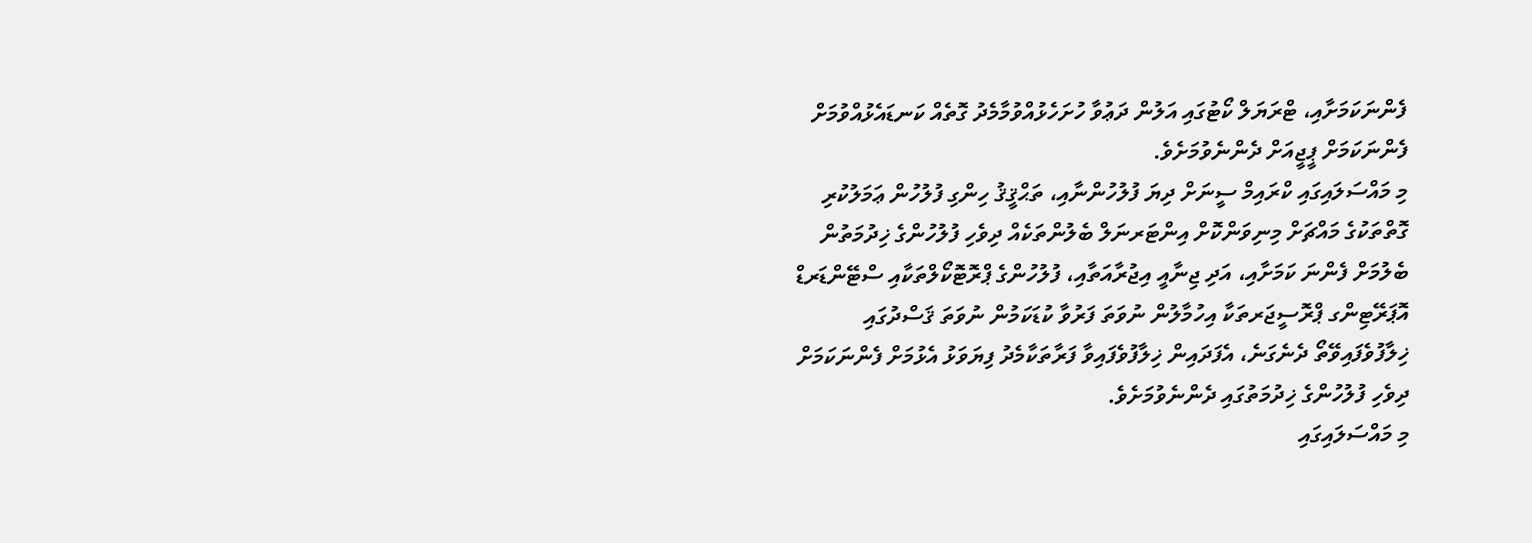ފެންނަކަމަށާއި، ޓްރަޔަލް ކޯޓުގައި އަލުން ދަޢުވާ ހުށަހެޅުއްވުމާމެދު ގޮތެއް ކަނޑައެޅުއްވުމަށް ފެންނަކަމަށް ޕީޖީއަށް ދެންނެވުމަށެވެ.
މި މައްސަލައިގައި ކްރައިމް ސީނަށް ދިޔަ ފުލުހުންނާއި، ތަޙްޤީޤު ހިންގި ފުލުހުން ޢަމަލުކުރި ގޮތްތަކުގެ މައްޗަށް މިނިވަންކޮށް އިންޓަރނަލް ބެލުންތަކެއް ދިވެހި ފުލުހުންގެ ޚިދުމަތުން ބެލުމަށް ފެންނަ ކަމަށާއި، އަދި ޖިނާއީ އިޖުރާއަތާއި، ފުލުހުންގެ ޕްރޮޓޮކޯލްތަކާއި ސްޓޭންޑަރޑް އޮޕަރޭޓިންގ ޕްރޮސީޖަރތަކާ އިހުމާލުން ނުވަތަ ފަރުވާ ކުޑަކަމުން ނުވަތަ ޤަސްދުގައި ޚިލާފުވެފައިވޭތޯ ދެނެގަނެ، އެފަދައިން ޚިލާފުވެފައިވާ ފަރާތަކާމެދު ފިޔަވަޅު އެޅުމަށް ފެންނަކަމަށް ދިވެހި ފުލުހުންގެ ޚިދުމަތުގައި ދެންނެވުމަށެވެ.
މި މައްސަލައިގައި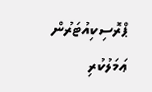ޕްރޮސިކިއުޓަރުން ޢަމަލުކުރި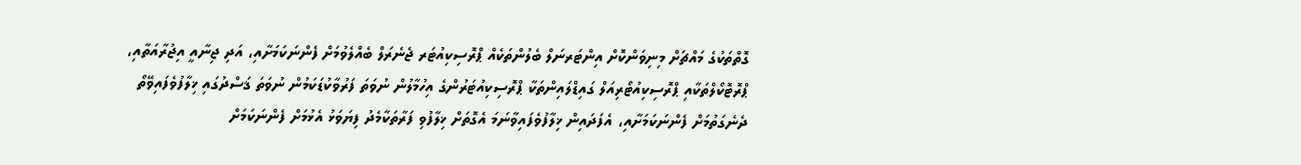ގޮތްތަކުގެ މައްޗަށް މިނިވަންކޮށް އިންޓަރނަލް ބެލުންތަކެއް ޕްރޮސިކިއުޓަރ ޖެނެރަލް ބެއްލެވުމަށް ފެންނަކަމަށާއި، އަދި ޖިނާއީ އިޖުރާއަތާއި، ޕްރޮޓޮކޯލްތަކާއި ޕްރޮސިކިއުޓޯރިއަލް ގައިޑްލައިންތަކާ ޕްރޮސިކިއުޓަރުންގެ އިހުމާލުން ނުވަތަ ފަރުވާކުޑަކަމުން ނުވަތަ ޤަސްދުގައި ޚިލާފުވެފައިވޭތޯ ދެނެގަތުމަށް ފެންނަކަމަށާއި، އެފަދައިން ޚިލާފުވެފައިވާނަމަ އެގޮތަށް ޚިލާފުވި ފަރާތަކާމެދު ފިޔަވަޅު އެޅުމަށް ފެންނަކަމަށް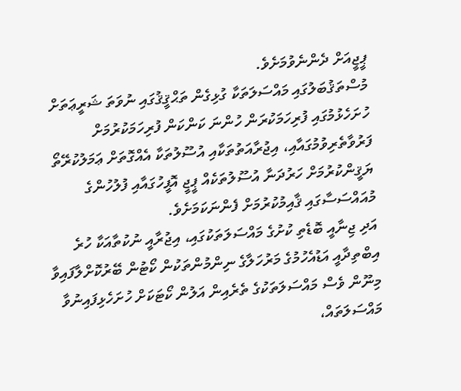ޕީޖީއަށް ދެންނެވުމަށެވެ.
މުސްތަޤުބަލުގައި މައްސަލަތަކާ ގުޅިގެން ތަޙްޤީޤުގައި ނުވަތަ ޝަރީޢަތަށް ހުށަހެޅުމުގައި ފުރިހަމަކުރަން ހުންނަ ކަންކަން ފުރިހަމަކުރުމަށް ފަރުވާތެރިވުމުގައާއި، އިޖުރާއަތުތަކާއި އުސޫލުތަކާ އެއްގޮތަށް ޢަމަލުކުރޭތޯ ޔަޤީންކުރުމަށް ހަރުދަނާ އުސޫލުތަކެއް ޕީޖީ އޮފީހުގައާއި ފުލުހުންގެ މުއައްސަސާގައި ޤާއިމުކުރުމަށް ފެންނަކަމަށެވެ.
އަދި ޖިނާއީ ބޮޑެތި ކުށުގެ މައްސަލަތަކުގައި، އިޖުރާއީ ނުކުތާއަކާ ހުރެ އިބްތިދާއީ އަޑުއެހުމުގެ މަރުހަލާގެ ނިންމުންތަކުން ކޯޓުން ބޭރުކޮށްލާފައިވާ މިނޫން ވެސް މައްސަލަތަކުގެ ތެރެއިން އަލުން ކޯޓަކަށް ހުށަހެޅިފައިނުވާ މައްސަލަތައް،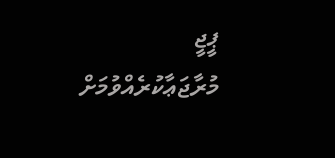ޕީޖީ މުރާޖަޢާކުރެއްވުމަށް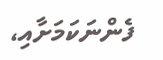ފެންނަކަމަށާއި،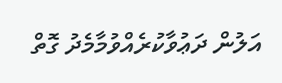އަލުން ދަޢުވާކުރެއްވުމާމެދު ގޮތް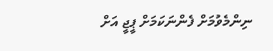ނިންމެވުމަށް ފެންނަކަމަށް ޕީޖީ އަށް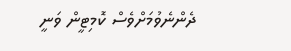ދެންނެވުމަށްވެސް ކޮމިޓީން ވަނީ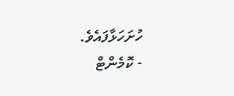ހުށަހަޅާފައެވެ.
- ކޮމެންޓް